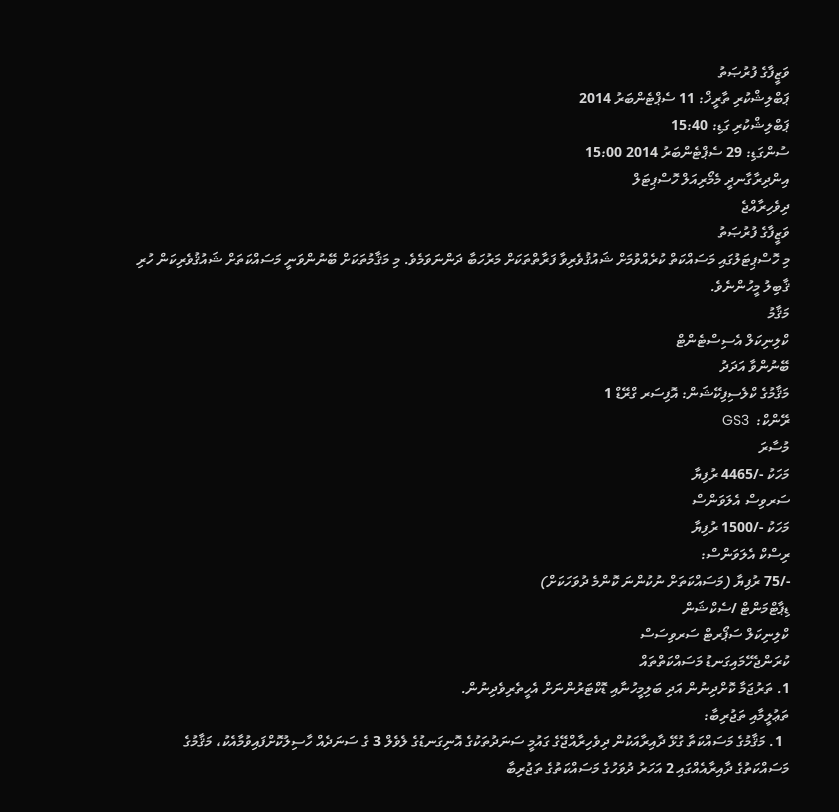ވަޒީފާގެ ފުރުޞަތު
ޕަބްލިޝްކުރި ތާރީޚް: 11 ސެޕްޓެންބަރު 2014
ޕަބްލިޝްކުރި ގަޑި: 15:40
ސުންގަޑި: 29 ސެޕްޓެންބަރު 2014 15:00
އިންދިރާގާނދީ މެމޯރިއަލް ހޮސްޕިޓަލް
ދިވެހިރާއްޖެ
ވަޒީފާގެ ފުރުޞަތު
މި ހޮސްޕިޓަލުގައި މަސައްކަތް ކުރެއްވުމަށް ޝައުޤުވެރިވާ ފަރާތްތަކަށް މަރުހަބާ ދަންނަވަމެވެ. މި މަޤާމުތަކަށް ބޭނުންވަނީ މަސައްކަތަށް ޝައުޤުވެރިކަން ހުރި ޤާބިލު މީހުންނެވެ.
މަޤާމު
ކްލިނިކަލް އެސިސްޓެންޓް
ބޭނުންވާ އަދަދު
މަޤާމުގެ ކްލެސިފިކޭޝަން: އޮފިސަރ ގްރޭޑް 1
ރޭންކް:  GS3
މުސާރަ
މަހަކު -/4465 ރުފިޔާ
ސަރވިސް އެލަވަންސް
މަހަކު -/1500 ރުފިޔާ
ރިސްކް އެލަވަންސް:
-/75 ރުފިޔާ (މަސައްކަތަށް ނުކުންނަ ކޮންމެ ދުވަހަކަށް)
ޑިޕާޓްމަންޓް /ސެކްޝަން
ކްލިނިކަލް ސަޕޯރޓް ސަރވިސަސް
ކުރަންޖެހޭމައިގަނޑު މަސައްކަތްތައް
1. ތަރުޖަމާ ކޮށްދިނުން އަދި ބަލިމީހުނާއި ޑޮކްޓަރުންނަށް އެހީތެރިވެދިނުން.
ތަޢުލީމާއި ތަޖުރިބާ:
  1. މަޤާމުގެ މަސައްކަތާ ގުޅޭ ދާއިރާއަކުން ދިވެހިރާއްޖޭގެ ގައުމީ ސަނަދުތަކުގެ އޮނިގަނޑުގެ ލެވެލް 3 ގެ ސަނަދެއް ހާސިލުކޮށްފައިވުމާއެކު، މަޤާމުގެ މަސައްކަތުގެ ދާއިރާއެއްގައި 2 އަހަރު ދުވަހުގެ މަސައްކަތުގެ ތަޖުރިބާ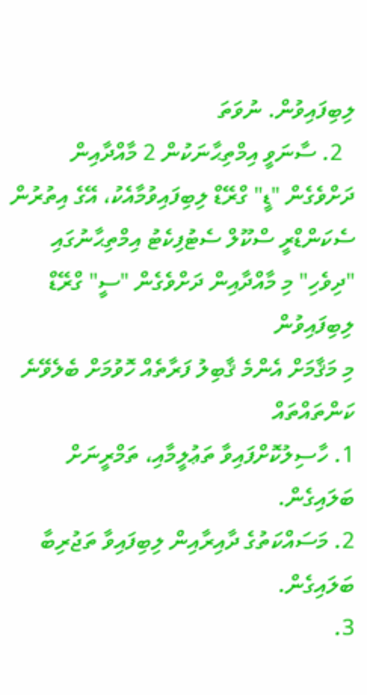ލިބިފައިވުން. ނުވަތަ
  2. ސާނަވީ އިމްތިޙާނަކުން 2 މާއްދާއިން ދަށްވެގެން "ޑީ" ގްރޭޑް ލިބިފައިވުމާއެކު، އޭގެ އިތުރުން ސެކަންޑްރީ ސްކޫލް ސެޓުފިކެޓު އިމްތިޙާނުގައި "ދިވެހި" މި މާއްދާއިން ދަށްވެގެން "ސީ" ގްރޭޑް ލިބިފައިވުން
މި މަޤާމަށް އެންމެ ޤާބިލު ފަރާތެއް ހޮވުމަށް ބެލެވޭނެ ކަންތައްތައް
1. ހާސިލުކޮށްފައިވާ ތަޢުލީމާއި، ތަމްރީނަށް ބަލައިގެން.
2. މަސައްކަތުގެ ދާއިރާއިން ލިބިފައިވާ ތަޖުރިބާ ބަލައިގެން.
3.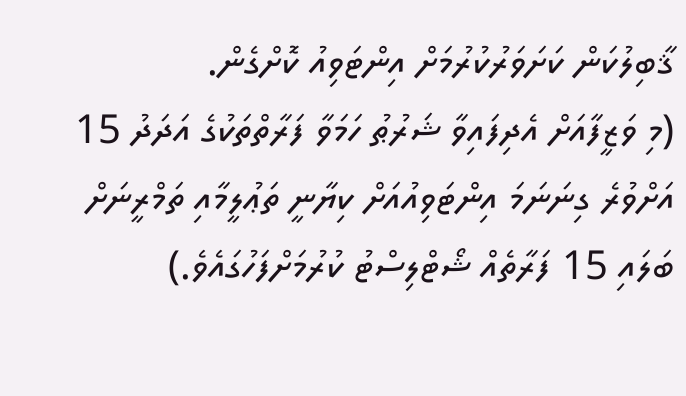ޤާބިލުކަން ކަށަވަރުކުރުމަށް އިންޓަވިއު ކޮށްގެން.
(މި ވަޒީފާއަށް އެދިފައިވާ ޝަރުޠު ހަމަވާ ފަރާތްތަކުގެ އަދަދު 15 އަށްވުރެ ގިނަނަމަ އިންޓަވިއުއަށް ކިޔާނީ ތަޢުލީމާއި ތަމްރީނަށް ބަލައި 15 ފަރާތެއް ޝޯޓްލިސްޓު ކުރުމަށްފަހުގައެވެ.)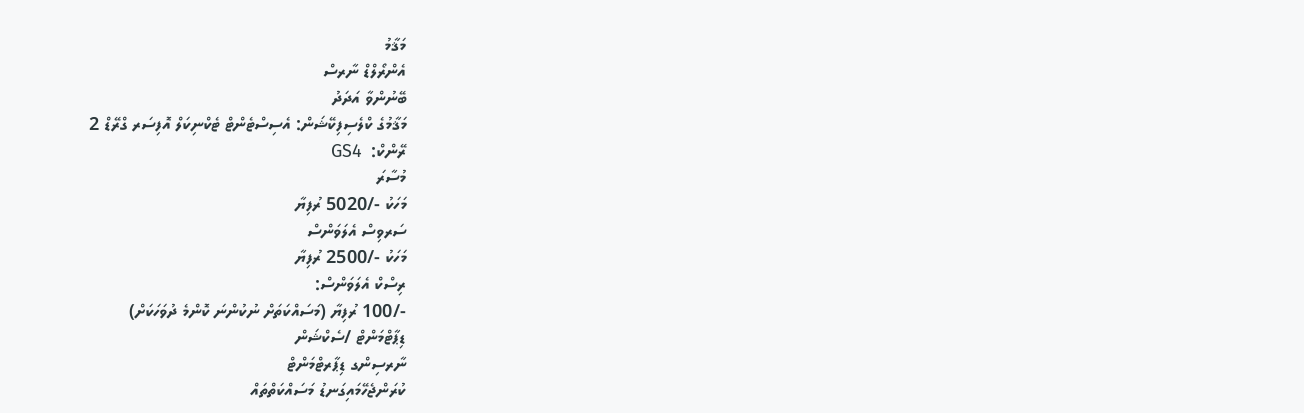މަޤާމު
އެންރޯލްޑް ނާރސް
ބޭނުންވާ އަދަދު
މަޤާމުގެ ކްލެސިފިކޭޝަން: އެސިސްޓެންޓް ޓެކްނިކަލް އޮފިސަރ ގްރޭޑް 2
ރޭންކް:  GS4
މުސާރަ
މަހަކު -/5020 ރުފިޔާ
ސަރވިސް އެލަވަންސް
މަހަކު -/2500 ރުފިޔާ
ރިސްކް އެލަވަންސް:
-/100 ރުފިޔާ (މަސައްކަތަށް ނުކުންނަ ކޮންމެ ދުވަހަކަށް)
ޑިޕާޓްމަންޓް /ސެކްޝަން
ނާރސިންގ ޑިޕާރޓްމަންޓް
ކުރަންޖެހޭމައިގަނޑު މަސައްކަތްތައް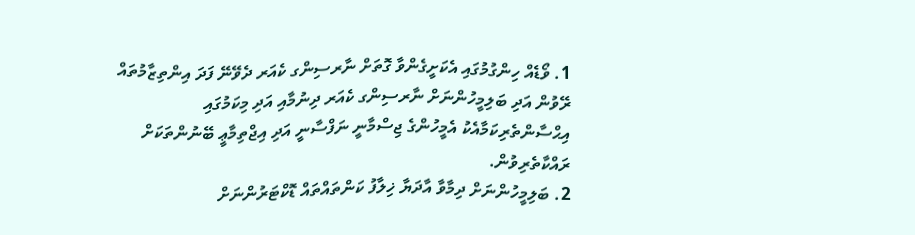1. ވޯޑެއް ހިންގުމުގައި އެކަށީގެންވާ ގޮތަށް ނާރސިންގ ކެއަރ ދެވޭނޭ ފަދަ އިންތިޒާމުތައް ރޭވުން އަދި ބަލިމީހުންނަށް ނާރސިންގ ކެއަރ ދިނުމާއި އަދި މިކަމުގައި އިޙްސާންތެރިކަމާއެކު އެމީހުންގެ ޖިސްމާނީ ނަފްސާނީ އަދި އިޖްތިމާޢީ ބޭނުންތަކަށް ރައްކާތެރިވުން.
2. ބަލިމީހުންނަށް ދިމާވާ އާދަޔާ ޚިލާފު ކަންތައްތައް ޑޮކްޓަރުންނަށް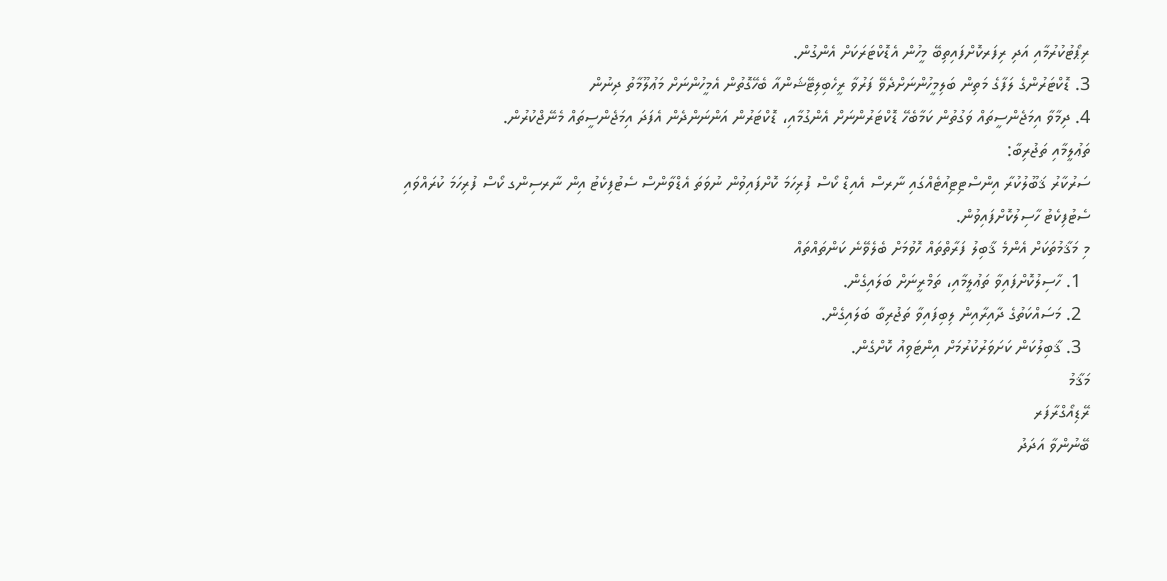ރިޕޯޓުކުރުމާއި އަދި ރިފަރކޮށްފައިތިބޭ މީހުން އެޑޮކްޓަރަކަށް އެންގުން.
3. ޑޮކްޓަރުންގެ ލަފާގެ މަތިން ބަލިމީހުންނަށްދެވޭ ފަރުވާ ރީހެބިލިޓޭޝަންއާ ބެހޭގޮތުން އެމީހުންނަށް މަޢުލޫމާތު ދިނުން
4. ދިމާވާ އިމަޖެންސީތައް ވަގުތުން ކަމާބެހޭ ޑޮކްޓަރުންނަށް އެންގުމާއި، ޑޮކްޓަރުން އަންނަންދެން އެފަދަ އިމަޖެންސީތައް މެނޭޖްކުރުން.
ތަޢުލީމާއި ތަޖުރިބާ:
ސަރުކާރު ޤަބޫލުކުރާ އިންސްޓިޓިއުޓެއްގައި ނާރސް އެއިޑް ކޯސް ފުރިހަމަ ކޮށްފައިވުން ނުވަތަ އެޑްވާންސް ސެޓުފިކެޓު އިން ނާރސިންގ ކޯސް ފުރިހަމަ ކުރައްވައި ސެޓުފިކެޓު ހާސިލުކޮށްފައިވުން.
މި މަޤާމުތަކަށް އެންމެ ޤާބިލު ފަރާތްތައް ހޮވުމަށް ބެލެވޭނެ ކަންތައްތައް
  1. ހާސިލުކޮށްފައިވާ ތަޢުލީމާއި، ތަމްރީނަށް ބަލައިގެން.
  2. މަސައްކަތުގެ ދާއިރާއިން ލިބިފައިވާ ތަޖުރިބާ ބަލައިގެން.
  3. ޤާބިލުކަން ކަށަވަރުކުރުމަށް އިންޓަވިއު ކޮށްގެން.
މަޤާމު
ރޭޑިއޯގްރާފަރ
ބޭނުންވާ އަދަދު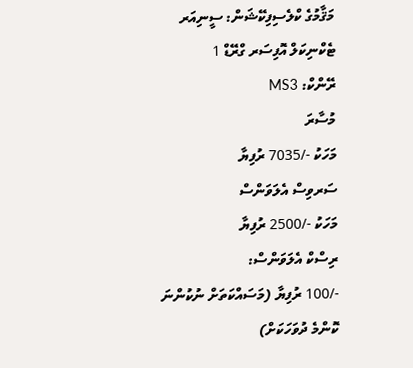މަޤާމުގެ ކްލެސިފިކޭޝަން: ސީނިއަރ ޓެކްނިކަލް އޮފިސަރ ގްރޭޑް 1
ރޭންކް: MS3
މުސާރަ
މަހަކު -/7035 ރުފިޔާ
ސަރވިސް އެލަވަންސް
މަހަކު -/2500 ރުފިޔާ
ރިސްކް އެލަވަންސް:
-/100 ރުފިޔާ (މަސައްކަތަށް ނުކުންނަ ކޮންމެ ދުވަހަކަށް)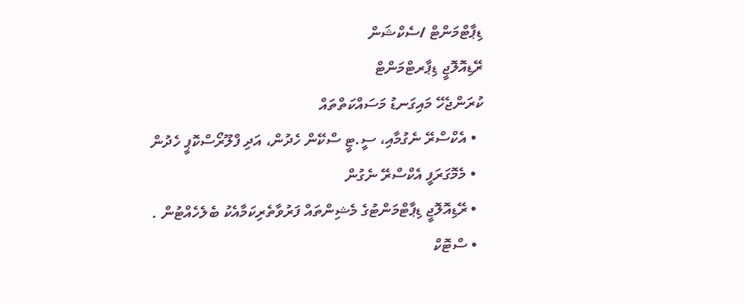ޑިޕާޓްމަންޓް /ސެކްޝަން
ރޭޑިއޮލޮޖީ ޑިޕާރޓްމަންޓް
ކުރަންޖެހޭ މައިގަނޑު މަސައްކަތްތައް
  • އެކްސްރޭ ނެގުމާއި، ސީ.ޓީ ސްކޭން ހެދުން، އަދި ފްލޫރޯސްކޮޕީ ހެދުން
  • މެމޮގަރަފީ އެކްސްރޭ ނެގުން
  • ރޭޑިއޮލޮޖީ ޑިޕާޓްމަންޓުގެ މެޝިންތައް ފަރުވާތެރިކަމާއެކު ބެލެހެއްޓުން .
  • ސްޓޮކް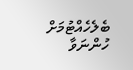ބެލެހެއްޓުމަށް ހުންނަވާ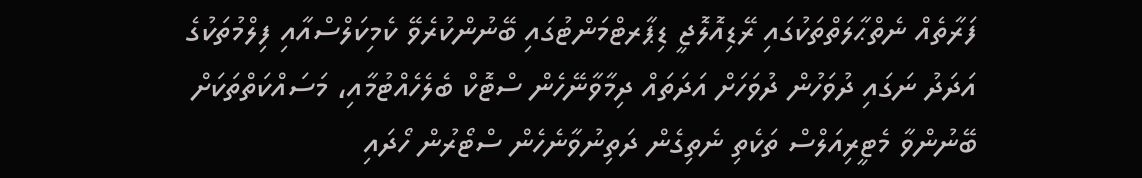ފަރާތެއް ނެތްޙާލަތްތަކުގައި ރޭޑިއޮލޮޖީ ޑިޕާރޓްމަންޓުގައި ބޭނުންކުރެވޭ ކެމިކަލްސްއާއި ފިލްމުތަކުގެ އަދަދު ނަގައި ދުވަހުން ދުވަހަށް އަދަތައް ދިމާވާނޭހެން ސްޓޮކް ބެލެހެއްޓުމާއި، މަސައްކަތްތަކަށް ބޭނުންވާ މެޓީރިއަލްސް ތަކެތި ނެތިގެން ދަތިނުވާނެހެން ސްޓޯރުން ހޯދައި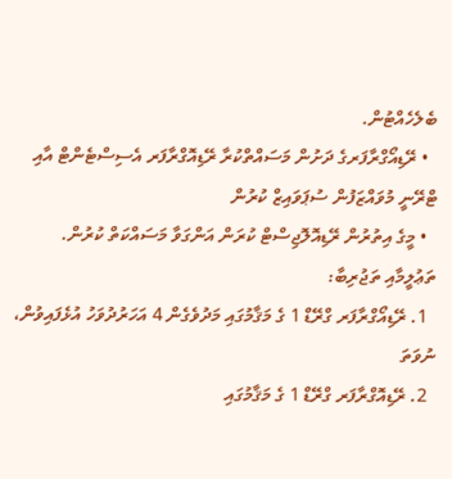ބެލެހެއްޓުން.
  • ރޭޑިއޯގްރާފަރގެ ދަށުން މަސައްތްކުރާ ރޭޑިއޮގްރާފަރ އެސިސްޓެންޓް އާއި ޓްރޭނީ މުވައްޒަފުން ސުޕަވައިޒް ކުރުން
  • މީގެ އިތުރުން ރޭޑިއޮލޮޖިސްޓް ކުރަން އަންގަވާ މަސައްކަތް ކުރުން.
ތަޢުލީމާއި ތަޖުރިބާ:
  1. ރޭޑިއޯގްރާފަރ ގްރޭޑް 1 ގެ މަޤާމުގައި މަދުވެގެން 4 އަހަރުދުވަހު އުޅެފައިވުން، ނުވަތަ
  2. ރޭޑިއޮގްރާފަރ ގްރޭޑް 1 ގެ މަޤާމުގައި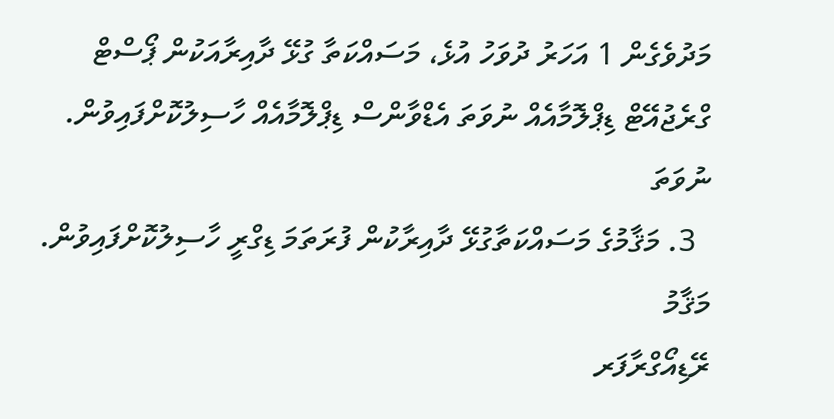މަދުވެގެން 1 އަހަރު ދުވަހު އުޅެ، މަސައްކަތާ ގުޅޭ ދާއިރާއަކުން ޕޯސްޓް ގްރެޖުއޭޓް ޑިޕްލޮމާއެއް ނުވަތަ އެޑްވާންސް ޑިޕްލޮމާއެއް ހާސިލުކޮށްފައިވުން. ނުވަތަ
  3. މަޤާމުގެ މަސައްކަތާގުޅޭ ދާއިރާކުން ފުރަތަމަ ޑިގްރީ ހާސިލުކޮށްފައިވުން.
މަޤާމު
ރޭޑިއޯގްރާފަރ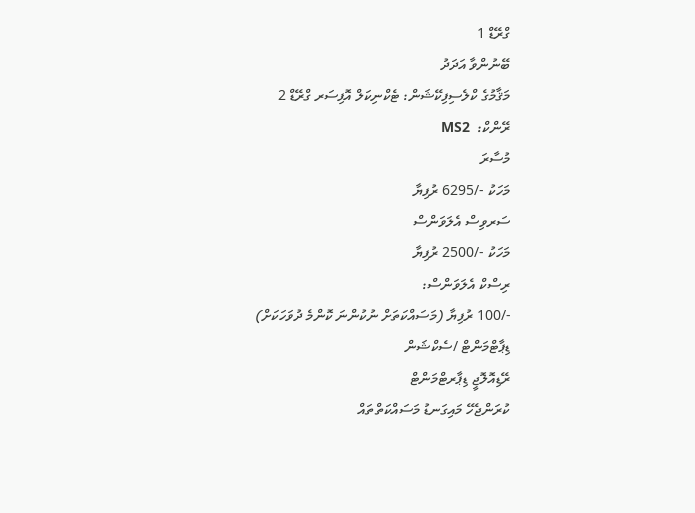ގްރޭޑް 1
ބޭނުންވާ އަދަދު
މަޤާމުގެ ކްލެސިފިކޭޝަން: ޓެކްނިކަލް އޮފިސަރ ގްރޭޑް 2
ރޭންކް:  MS2
މުސާރަ
މަހަކު -/6295 ރުފިޔާ
ސަރވިސް އެލަވަންސް
މަހަކު -/2500 ރުފިޔާ
ރިސްކް އެލަވަންސް:
-/100 ރުފިޔާ (މަސައްކަތަށް ނުކުންނަ ކޮންމެ ދުވަހަކަށް)
ޑިޕާޓްމަންޓް /ސެކްޝަން
ރޭޑިއޮލޮޖީ ޑިޕާރޓްމަންޓް
ކުރަންޖެހޭ މައިގަނޑު މަސައްކަތްތައް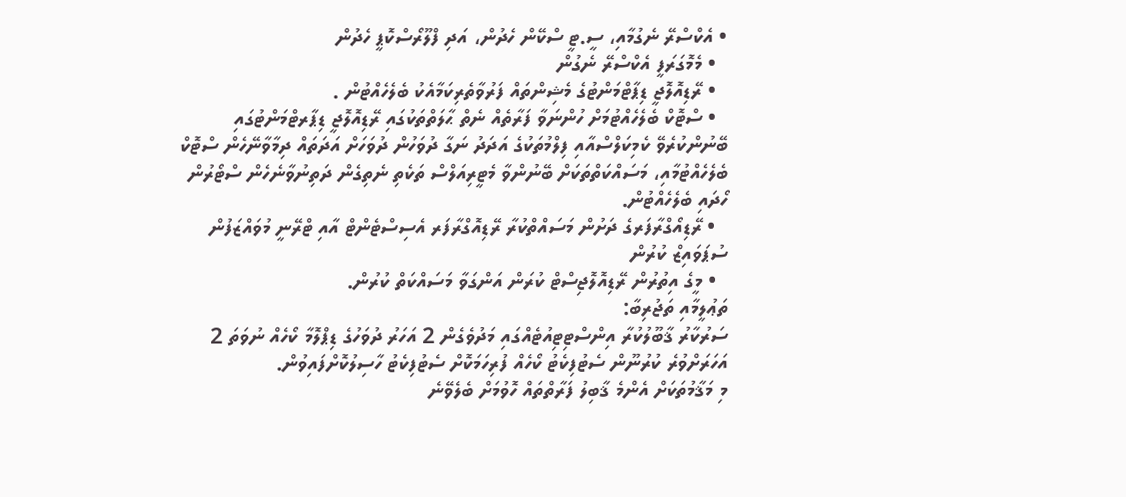• އެކްސްރޭ ނެގުމާއި، ސީ.ޓީ ސްކޭން ހެދުން، އަދި ފްލޫރޯސްކޮޕީ ހެދުން
  • މެމޮގަރަފީ އެކްސްރޭ ނެގުން
  • ރޭޑިއޮލޮޖީ ޑިޕާޓްމަންޓުގެ މެޝިންތައް ފަރުވާތެރިކަމާއެކު ބެލެހެއްޓުން .
  • ސްޓޮކް ބެލެހެއްޓުމަށް ހުންނަވާ ފަރާތެއް ނެތް ޙާލަތްތަކުގައި ރޭޑިއޮލޮޖީ ޑިޕާރޓްމަންޓުގައި ބޭނުންކުރެވޭ ކެމިކަލްސްއާއި ފިލްމުތަކުގެ އަދަދު ނަގާ ދުވަހުން ދުވަހަށް އަދަތައް ދިމާވާނޭހެން ސްޓޮކް ބެލެހެއްޓުމާއި، މަސައްކަތްތަކަށް ބޭނުންވާ މެޓީރިއަލްސް ތަކެތި ނެތިގެން ދަތިނުވާނެހެން ސްޓޯރުން ހޯދައި ބެލެހެއްޓުން.
  • ރޭޑިއޯގްރާފަރގެ ދަށުން މަސައްތްކުރާ ރޭޑިއޮގްރާފަރ އެސިސްޓެންޓް އާއި ޓްރޭނީ މުވައްޒަފުން ސުޕަވައިޒް ކުރުން
  • މީގެ އިތުރުން ރޭޑިއޮލޮޖިސްޓް ކުރަން އަންގަވާ މަސައްކަތް ކުރުން.
ތަޢުލީމާއި ތަޖުރިބާ:
ސަރުކާރު ޤާބޫލުކުރާ އިންސްޓިޓިއުޓެއްގައި މަދުވެގެން 2 އަހަރު ދުވަހުގެ ޑިޕްލޮމާ ކޯހެއް ނުވަތަ 2 އަހަރަށްވުރެ ކުރުނޫން ސެޓުފިކެޓު ކޯހެއް ފުރިހަމަކޮށް ސެޓުފިކެޓު ހާސިލުކޮށްފައިވުން.
މި މަޤާމުތަކަށް އެންމެ ޤާބިލު ފަރާތްތައް ހޮވުމަށް ބެލެވޭނެ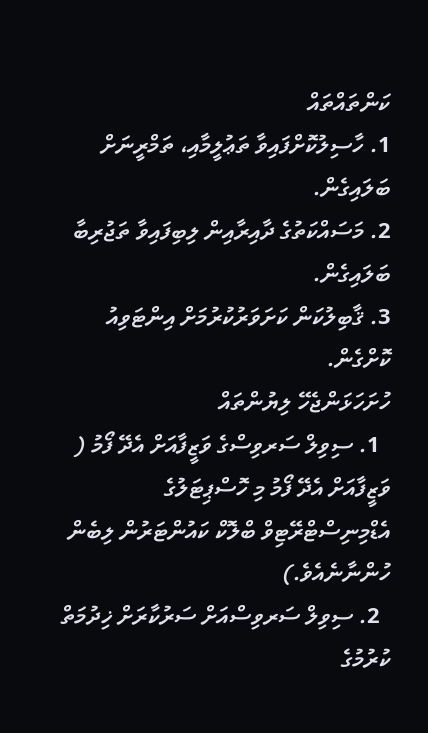ކަންތައްތައް
1. ހާސިލުކޮށްފައިވާ ތަޢުލީމާއި، ތަމްރީނަށް ބަލައިގެން.
2. މަސައްކަތުގެ ދާއިރާއިން ލިބިފައިވާ ތަޖުރިބާ ބަލައިގެން.
3. ޤާބިލުކަން ކަށަވަރުކުރުމަށް އިންޓަވިއު ކޮށްގެން.
ހުށަހަޅަންޖެހޭ ލިޔުންތައް
  1. ސިވިލް ސަރވިސްގެ ވަޒީފާއަށް އެދޭ ފޯމު ( ވަޒީފާއަށް އެދޭ ފޯމު މި ހޮސްޕިޓަލުގެ އެޑްމިނިސްޓްރޭޓިވް ބްލޮކް ކައުންޓަރުން ލިބެން ހުންނާނެއެވެ.)
  2. ސިވިލް ސަރވިސްއަށް ސަރުކާރަށް ޚިދުމަތް ކުރުމުގެ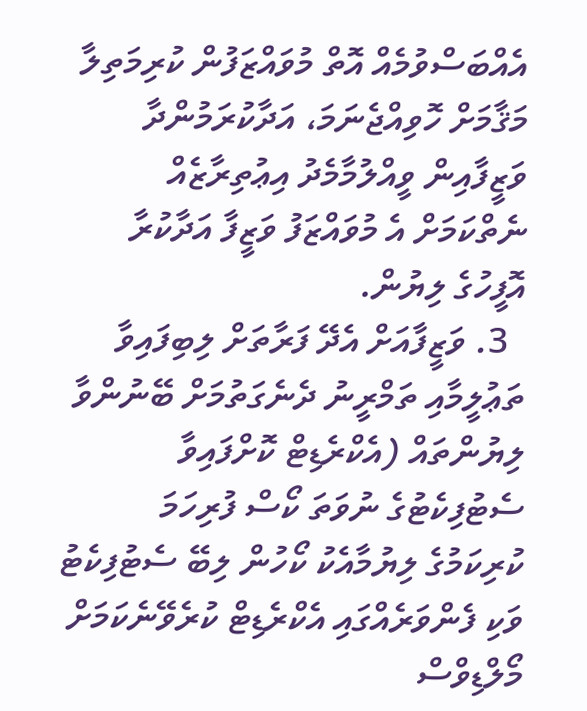އެއްބަސްވުމެއް އޮތް މުވައްޒަފުން ކުރިމަތިލާ މަޤާމަށް ހޮވިއްޖެނަމަ، އަދާކުރަމުންދާ ވަޒީފާއިން ވީއްލުމާމެދު އިޢުތިރާޒެއް ނެތްކަމަށް އެ މުވައްޒަފު ވަޒީފާ އަދާކުރާ އޮފީހުގެ ލިޔުން.
  3. ވަޒީފާއަށް އެދޭ ފަރާތަށް ލިބިފައިވާ ތަޢުލީމާއި ތަމްރީނު ދެނެގަތުމަށް ބޭނުންވާ ލިޔުންތައް (އެކްރެޑިޓް ކޮށްފައިވާ ސެޓުފިކެޓުގެ ނުވަތަ ކޯސް ފުރިހަމަ ކުރިކަމުގެ ލިޔުމާއެކު ކޯހުން ލިބޭ ސެޓުފިކެޓު ވަކި ފެންވަރެއްގައި އެކްރެޑިޓް ކުރެވޭނެކަމަށް މޯލްޑިވްސް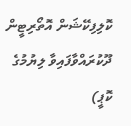ކޮލިފިކޭޝަން އޮތޯރިޓީން ދޫކުރައްވާފައިވާ ލިޔުމުގެ ކޮޕީ)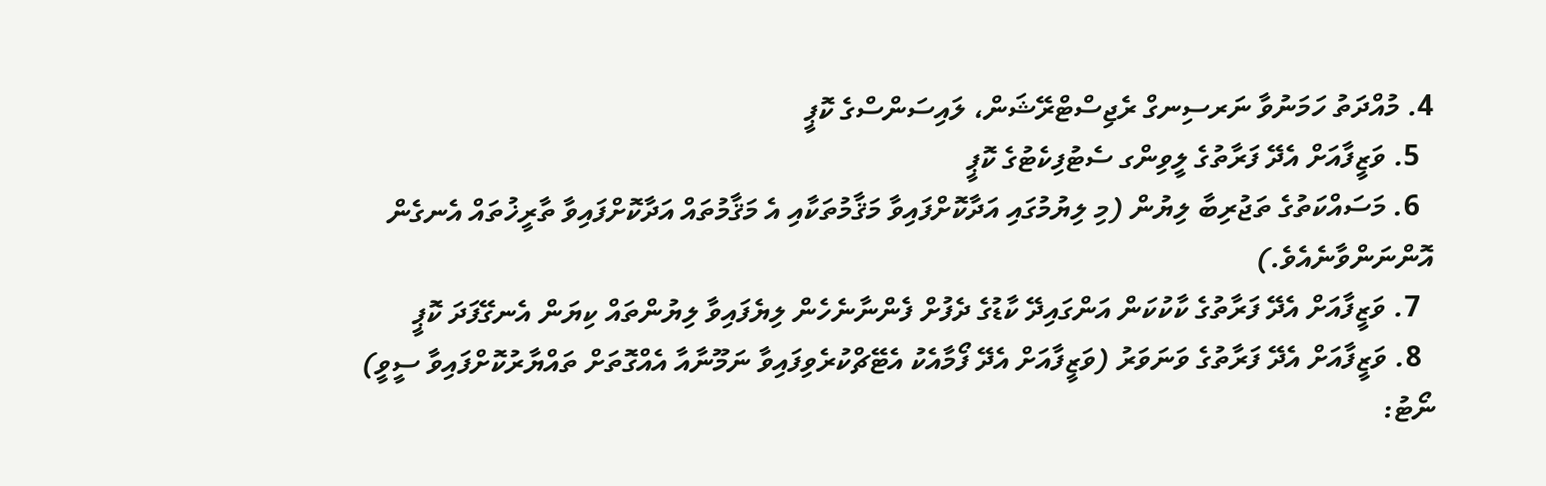4. މުއްދަތު ހަމަނުވާ ނަރސިނގް ރެޖިސްޓްރޭޝަން، ލައިސަންސްގެ ކޮޕީ
  5. ވަޒީފާއަށް އެދޭ ފަރާތުގެ ލީވިންގ ސެޓުފިކެޓުގެ ކޮޕީ
  6. މަސައްކަތުގެ ތަޖުރިބާ ލިޔުން (މި ލިޔުމުގައި އަދާކޮށްފައިވާ މަޤާމުތަކާއި އެ މަޤާމުތައް އަދާކޮށްފައިވާ ތާރީޚުތައް އެނގެން އޮންނަންވާނެއެވެ.)
  7. ވަޒީފާއަށް އެދޭ ފަރާތުގެ ކާކުކަން އަންގައިދޭ ކާޑުގެ ދެފުށް ފެންނާނެހެން ލިޔެފައިވާ ލިޔުންތައް ކިޔަން އެނގޭފަދަ ކޮޕީ
  8. ވަޒީފާއަށް އެދޭ ފަރާތުގެ ވަނަވަރު (ވަޒީފާއަށް އެދޭ ފޯމާއެކު އެޓޭޗްކުރެވިފައިވާ ނަމޫނާއާ އެއްގޮތަށް ތައްޔާރުކޮށްފައިވާ ސީވީ)
ނޯޓު: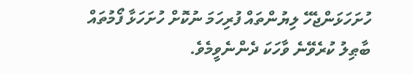ހުށަހަޅަންޖެހޭ ލިޔުންތައް ފުރިހަމަ ނުކޮށް ހުށަހަޅާ ފޯމުތައް ބާޠިލު ކުރެވޭނެ ވާހަކަ ދެންނެވީމެވެ.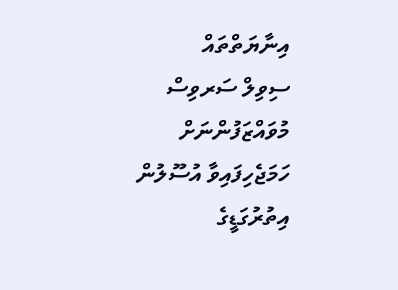އިނާޔަތްތައް
ސިވިލް ސަރވިސް މުވައްޒަފުންނަށް ހަމަޖެހިފައިވާ އުސޫލުން އިތުރުގަޑީގެ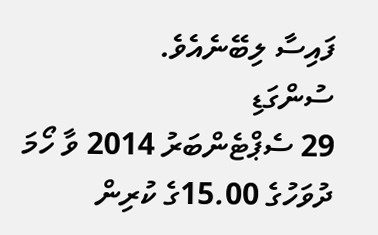ފައިސާ ލިބޭނެއެވެ.
ސުންގަޑި
29 ސެޕްޓެންބަރު 2014 ވާ ހޯމަ ދުވަހުގެ 15.00ގެ ކުރިން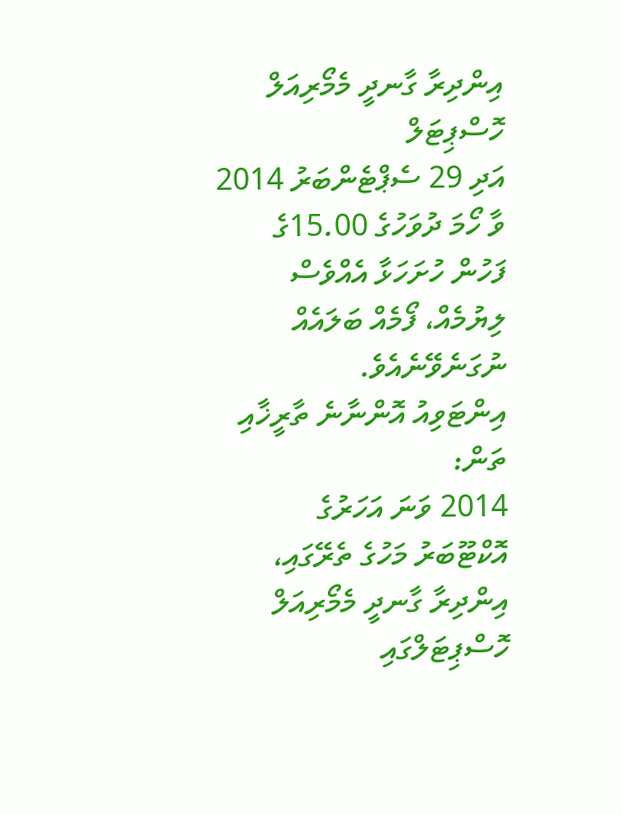އިންދިރާ ގާނދީ މެމޯރިއަލް ހޮސްޕިޓަލް
އަދި 29 ސެޕްޓެންބަރު 2014 ވާ ހޯމަ ދުވަހުގެ 15.00ގެ ފަހުން ހުށަހަޅާ އެއްވެސް ލިޔުމެއް، ފޯމެއް ބަލައެއް ނުގަނެވޭނެއެވެ.
އިންޓަވިއު އޮންނާނެ ތާރީޚާއި ތަން:
2014 ވަނަ އަހަރުގެ އޮކްޓޫބަރު މަހުގެ ތެރޭގައި، އިންދިރާ ގާނދީ މެމޯރިއަލް ހޮސްޕިޓަލްގައި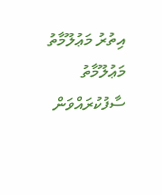އިތުރު މަޢުލޫމާތު
މަޢުލޫމާތު ސާފުކުރައްވަން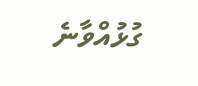ގުޅުއްވާނެ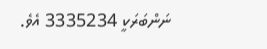ނަންބަރަކީ 3335234 އެވެ.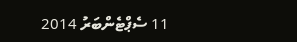11 ސެޕްޓެންބަރު 2014